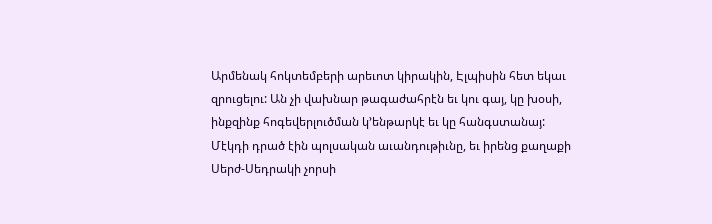Արմենակ հոկտեմբերի արեւոտ կիրակին, Էլպիսին հետ եկաւ զրուցելու: Ան չի վախնար թագաժահրէն եւ կու գայ, կը խօսի, ինքզինք հոգեվերլուծման կ’ենթարկէ եւ կը հանգստանայ:
Մէկդի դրած էին պոլսական աւանդութիւնը, եւ իրենց քաղաքի Սերժ-Սեդրակի չորսի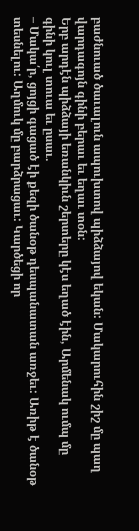բաժնուած ծաւալուն ապուխտով պիձձայով եկան: Մակարուհին շիշ մը պաղ վարդագոյն գինի բերաւ եւ եղաւ տօն:
Երբ արդէն պիձձայի եռանկիւն շերտերը կէս եղած էին, Արմենակ ումպ մը գինի կուլ տուա եւ ըսաւ.
– Մակա՛ր, ցոյցի գացած էի քեզի ծանօթ դեսպանատան առջեւ: Առիթ է ծանօթ տեսնելու: Աղմուկ մը բարձրացաւ: Կարծեցի որ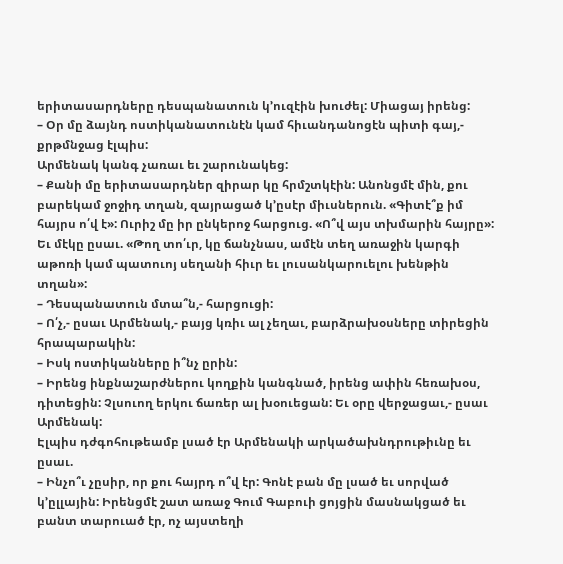երիտասարդները դեսպանատուն կ’ուզէին խուժել: Միացայ իրենց:
– Օր մը ձայնդ ոստիկանատունէն կամ հիւանդանոցէն պիտի գայ,- քրթմնջաց էլպիս:
Արմենակ կանգ չառաւ եւ շարունակեց:
– Քանի մը երիտասարդներ զիրար կը հրմշտկէին: Անոնցմէ մին, քու բարեկամ ջոջիդ տղան, զայրացած կ’ըսէր միւսներուն. «Գիտէ՞ք իմ հայրս ո՛վ է»: Ուրիշ մը իր ընկերոջ հարցուց. «Ո՞վ այս տխմարին հայրը»: Եւ մէկը ըսաւ. «Թող տո՛ւր, կը ճանչնաս, ամէն տեղ առաջին կարգի աթոռի կամ պատուոյ սեղանի հիւր եւ լուսանկարուելու խենթին տղան»:
– Դեսպանատուն մտա՞ն,- հարցուցի:
– Ո՛չ,- ըսաւ Արմենակ,- բայց կռիւ ալ չեղաւ, բարձրախօսները տիրեցին հրապարակին:
– Իսկ ոստիկանները ի՞նչ ըրին:
– Իրենց ինքնաշարժներու կողքին կանգնած, իրենց ափին հեռախօս, դիտեցին: Չլսուող երկու ճառեր ալ խօուեցան: Եւ օրը վերջացաւ,- ըսաւ Արմենակ:
Էլպիս դժգոհութեամբ լսած էր Արմենակի արկածախնդրութիւնը եւ ըսաւ.
– Ինչո՞ւ չըսիր, որ քու հայրդ ո՞վ էր: Գոնէ բան մը լսած եւ սորված կ’ըլլային: Իրենցմէ շատ առաջ Գում Գաբուի ցոյցին մասնակցած եւ բանտ տարուած էր, ոչ այստեղի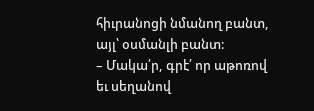հիւրանոցի նմանող բանտ, այլ՝ օսմանլի բանտ:
– Մակա՛ր, գրէ՛ որ աթոռով եւ սեղանով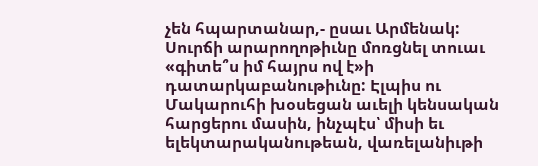չեն հպարտանար,- ըսաւ Արմենակ:
Սուրճի արարողոթիւնը մոռցնել տուաւ «գիտե՞ս իմ հայրս ով է»ի դատարկաբանութիւնը: Էլպիս ու Մակարուհի խօսեցան աւելի կենսական հարցերու մասին, ինչպէս՝ միսի եւ ելեկտարականութեան, վառելանիւթի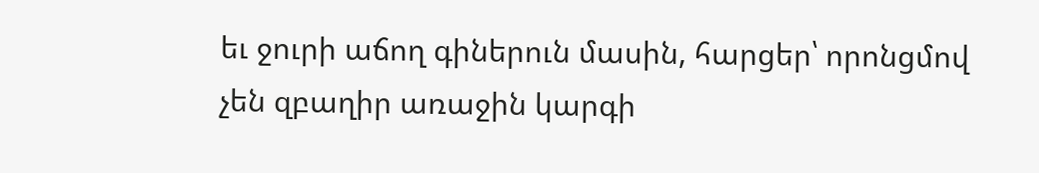եւ ջուրի աճող գիներուն մասին, հարցեր՝ որոնցմով չեն զբաղիր առաջին կարգի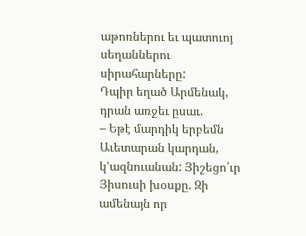աթոռներու եւ պատուոյ սեղաններու սիրահարները:
Դպիր եղած Արմենակ, դրան առջեւ ըսաւ.
– Եթէ մարդիկ երբեմն Աւետարան կարդան, կ’ազնուանան: Յիշեցո՛ւր Յիսուսի խօսքը. Զի ամենայն որ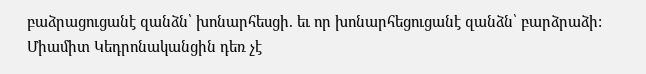բաձրացուցանէ զանձն՝ խոնարհեսցի. եւ որ խոնարհեցուցանէ զանձն՝ բարձրաձի:
Միամիտ Կեդրոնականցին դեռ չէ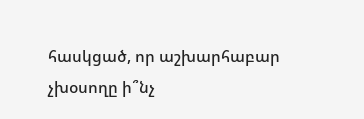հասկցած, որ աշխարհաբար չխօսողը ի՞նչ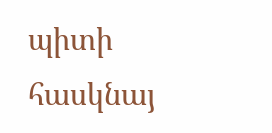պիտի հասկնայ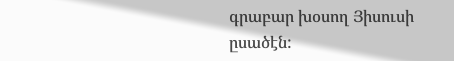գրաբար խօսող Յիսուսի ըսածէն: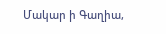Մակար ի Գաղիա,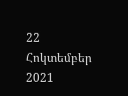22 Հոկտեմբեր 2021